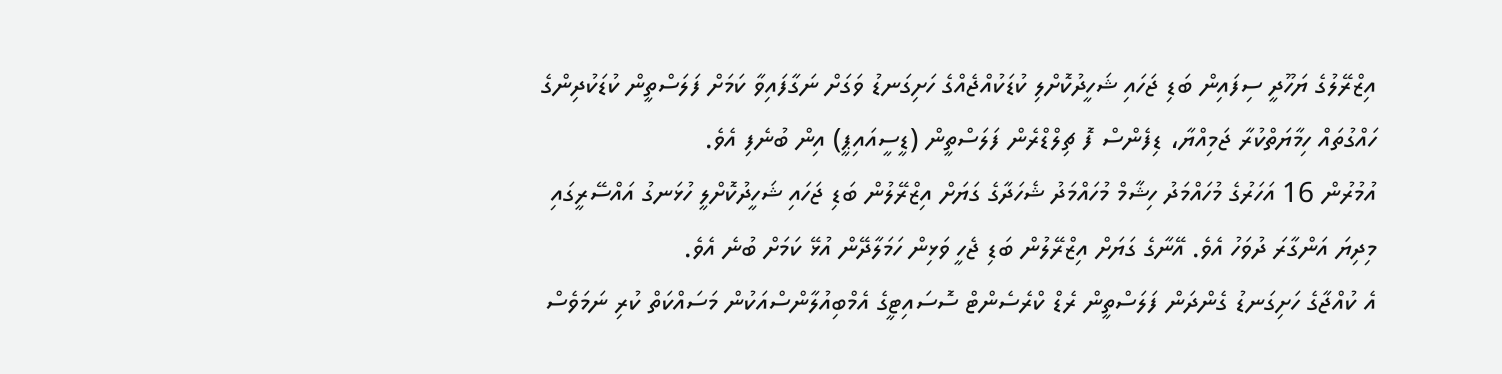އިޒްރޭލުގެ ޔަހޫދީ ސިފައިން ބަޑި ޖަހައި ޝަހީދުކޮށްލި ކުޑަކުއްޖެއްގެ ހަށިގަނޑު ވަގަށް ނަގާފައިވާ ކަމަށް ފަލަސްތީން ކުޑަކުދިންގެ ހައްގުތައް ހިމާޔަތްކުރާ ޖަމިއްޔާ، ޑިފެންސް ފޮ ޗިލްޑްރެން ފަލަސްތީން (ޑީސީއައިޕީ) އިން ބުނެފި އެވެ.
އުމުރުން 16 އަހަރުގެ މުހައްމަދު ހިޝާމް މުހައްމަދު ޝެހަދާގެ ގަޔަށް އިޒްރޭލުން ބަޑި ޖަހައި ޝަހީދުކޮށްލީ ހުޅަނގު އައްސޭރީގައި މިދިޔަ އަންގާރަ ދުވަހު އެވެ. އޭނާގެ ގަޔަށް އިޒްރޭލުން ބަޑި ޖެހީ ވަޅިން ހަމަލާދޭން އުޅޭ ކަމަށް ބުނެ އެވެ.
އެ ކުއްޖާގެ ހަށިގަނޑު ގެންދަން ފަލަސްތީން ރެޑް ކްރެސެންޓް ސޮސައިޓީގެ އެމްބިއުލާންސްއަކުން މަސައްކަތް ކުރި ނަމަވެސް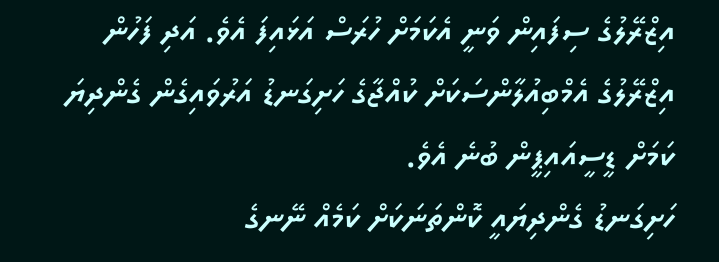އިޒްރޭލުގެ ސިފައިން ވަނީ އެކަމަށް ހުރަސް އަޅައިފަ އެވެ. އަދި ފަހުން އިޒްރޭލުގެ އެމްބިއުލާންސަކަށް ކުއްޖާގެ ހަށިގަނޑު އަރުވައިގެން ގެންދިޔަ ކަމަށް ޑީސީއައިޕީން ބުނެ އެވެ.
ހަށިގަނޑު ގެންދިޔައީ ކޮންތަނަކަށް ކަމެއް ނޭނގެ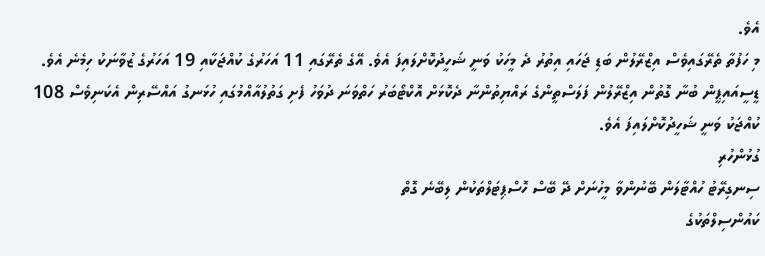އެވެ.
މި ހަފުތާ ތެރޭގައިވެސް އިޒްރޭލުން ބަޑި ޖަހައި އިތުރު ދެ މީހަކު ވަނީ ޝަހީދުކޮށްލައިފަ އެވެ. އޭގެ ތެރޭގައި 11 އަހަރުގެ ކުއްޖަކާއި 19 އަހަރުގެ ޒުވާނަކު ހިމެނެ އެވެ.
ޑީސީއައިޕީން ބުނާ ގޮތުން އިޒްރޭލުން ފަލަސްތީންގެ ރައްޔިތުންނާ ދެކޮޅަށް އޮކްޓޯބަރު ހަތްވަނަ ދުވަހު ފެށި ގަތުލުއާއްމުގައި ހުޅަނގު އައްސޭރިން އެކަނިވެސް 108 ކުއްޖަކު ވަނީ ޝަހީދުކޮށްލައިފަ އެވެ.
ގުޅުންހުރި
ސިނގިރޭޓު ހުއްޓާލަން ބޭނުންވާ މީހުނަށް ދޭ ބޭސް ހޮސްޕިޓަލްތަކުން ލިބޭނެ ގޮތް
ކައުންސިލްތަކުގެ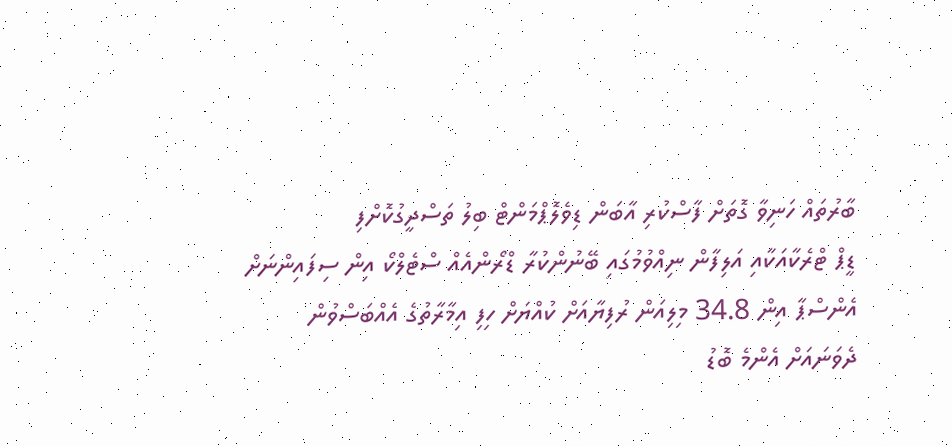ބާރުތައް ހަނިވާ ގޮތަށް ފާސްކުރި އާބަން ޑިވެލޮޕްމަންޓް ބިލު ތަސްދީގުކޮށްފި
ޑީޕް ޓްރެކާއަކާއި އަލިފާން ނިއްވުމުގައި ބޭނުންކުރާ ޑްރޯންއެއް ސްޓެލްކޯ އިން ސިފައިންނަށް
އެންސްޕާ އިން 34.8 މިލިއަން ރުފިޔާއަށް ކުއްޔަށް ހިފި އިމާރާތުގެ އެއްބަސްވުން
ދެވަނައަށް އެންމެ ބޮޑު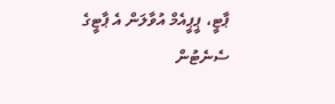ޕާޓީ، ޕީޕީއެމް އުވާލަން އެ ޕާޓީގެ ސެނެޓުން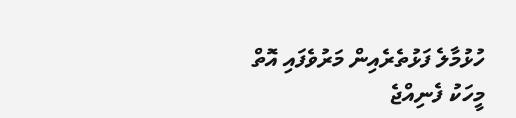ހުޅުމާލެ ފަޅުތެރެއިން މަރުވެފައި އޮތް މީހަކު ފެނިއްޖެ